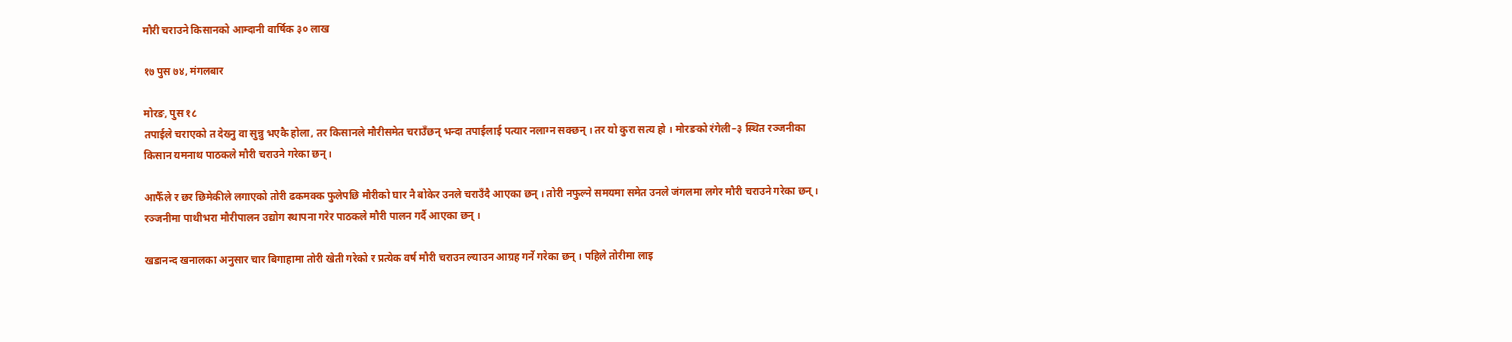मौरी चराउने किसानको आम्दानी वार्षिक ३० लाख

१७ पुस ७४, मंगलबार

मोरङ, पुस १८
तपाईले चराएको त देख्नु वा सुन्नु भएकै होला, तर किसानले मौरीसमेत चराउँछन् भन्दा तपाईलाई पत्यार नलाग्न सक्छन् । तर यो कुरा सत्य हो । मोरङको रंगेली–३ स्थित रञ्जनीका किसान यमनाथ पाठकले मौरी चराउने गरेका छन् ।

आफैँले र छर छिमेकीले लगाएको तोरी ढकमक्क फुलेपछि मौरीको घार नै बोकेर उनले चराउँदै आएका छन् । तोरी नफुल्ने समयमा समेत उनले जंगलमा लगेर मौरी चराउने गरेका छन् । रञ्जनीमा पाथीभरा मौरीपालन उद्योग स्थापना गरेर पाठकले मौरी पालन गर्दै आएका छन् ।

खडानन्द खनालका अनुसार चार बिगाहामा तोरी खेती गरेको र प्रत्येक वर्ष मौरी चराउन ल्याउन आग्रह गर्ने गरेका छन् । पहिले तोरीमा लाइ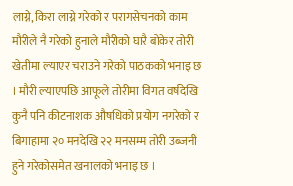लाग्ने, किरा लाग्ने गरेको र परागसेचनको काम मौरीले नै गरेको हुनाले मौरीको घारै बोकेर तोरी खेतीमा ल्याएर चराउने गरेको पाठकको भनाइ छ । मौरी ल्याएपछि आफूले तोरीमा विगत वर्षदेखि कुनै पनि कीटनाशक औषधिको प्रयोग नगरेको र बिगाहामा २० मनदेखि २२ मनसम्म तोरी उब्जनी हुने गरेकोसमेत खनालको भनाइ छ ।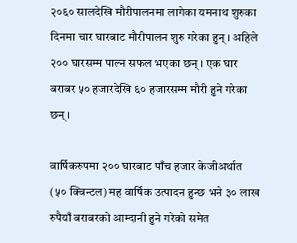२०६० सालदेखि मौरीपालनमा लागेका यमनाथ शुरुका दिनमा चार घारबाट मौरीपालन शुरु गरेका हुन् । अहिले २०० घारसम्म पाल्न सफल भएका छन् । एक घार बराबर ५० हजारदेखि ६० हजारसम्म मौरी हुने गरेका छन् ।

वार्षिकरुपमा २०० घारबाट पाँच हजार केजीअर्थात (५० क्विन्टल) मह वार्षिक उत्पादन हुन्छ भने ३० लाख रुपैयाँ बराबरको आम्दानी हुने गरेको समेत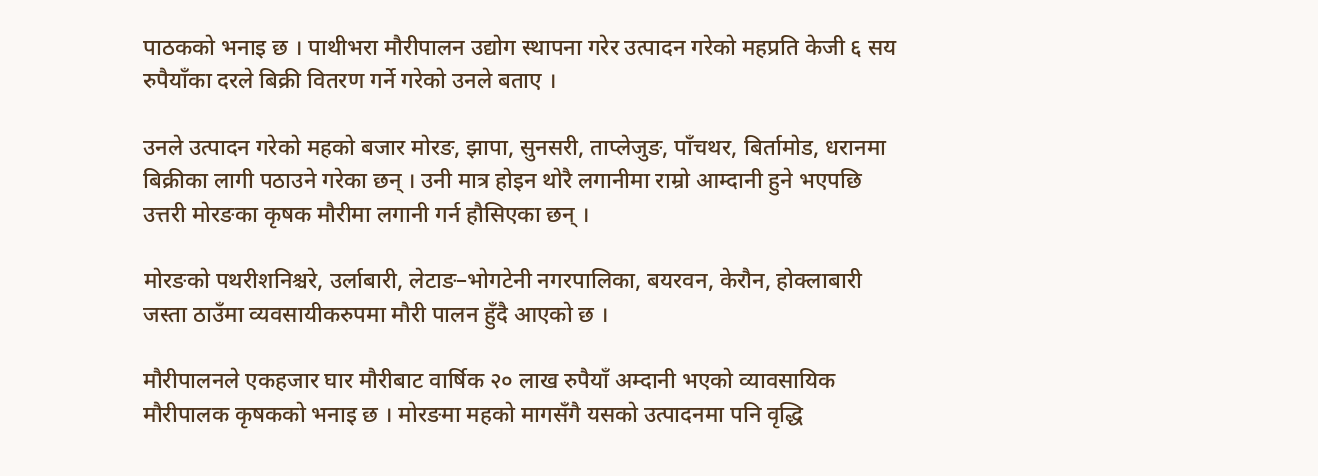पाठकको भनाइ छ । पाथीभरा मौरीपालन उद्योग स्थापना गरेर उत्पादन गरेको महप्रति केजी ६ सय रुपैयाँका दरले बिक्री वितरण गर्ने गरेको उनले बताए ।

उनले उत्पादन गरेको महको बजार मोरङ, झापा, सुनसरी, ताप्लेजुङ, पाँचथर, बिर्तामोड, धरानमा बिक्रीका लागी पठाउने गरेका छन् । उनी मात्र होइन थोरै लगानीमा राम्रो आम्दानी हुने भएपछि उत्तरी मोरङका कृषक मौरीमा लगानी गर्न हौसिएका छन् ।

मोरङको पथरीशनिश्चरे, उर्लाबारी, लेटाङ–भोगटेनी नगरपालिका, बयरवन, केरौन, होक्लाबारी जस्ता ठाउँमा व्यवसायीकरुपमा मौरी पालन हुँदै आएको छ ।

मौरीपालनले एकहजार घार मौरीबाट वार्षिक २० लाख रुपैयाँ अम्दानी भएको व्यावसायिक मौरीपालक कृषकको भनाइ छ । मोरङमा महको मागसँगै यसको उत्पादनमा पनि वृद्धि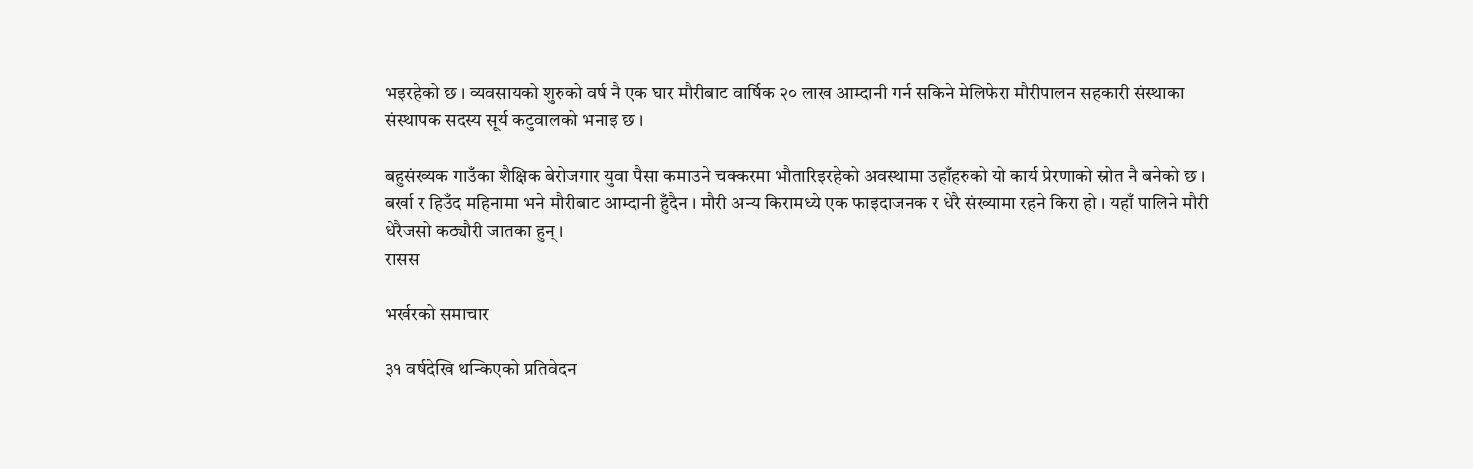भइरहेको छ । व्यवसायको शुरुको वर्ष नै एक घार मौरीबाट वार्षिक २० लाख आम्दानी गर्न सकिने मेलिफेरा मौरीपालन सहकारी संस्थाका संस्थापक सदस्य सूर्य कटुवालको भनाइ छ ।

बहुसंख्यक गाउँका शैक्षिक बेरोजगार युवा पैसा कमाउने चक्करमा भौतारिइरहेको अवस्थामा उहाँहरुको यो कार्य प्रेरणाको स्रोत नै बनेको छ । बर्खा र हिउँद महिनामा भने मौरीबाट आम्दानी हुँदैन । मौरी अन्य किरामध्ये एक फाइदाजनक र धेरै संख्यामा रहने किरा हो । यहाँ पालिने मौरी धेरैजसो कठ्यौरी जातका हुन् ।
रासस

भर्खरको समाचार

३१ वर्षदेखि थन्किएको प्रतिवेदन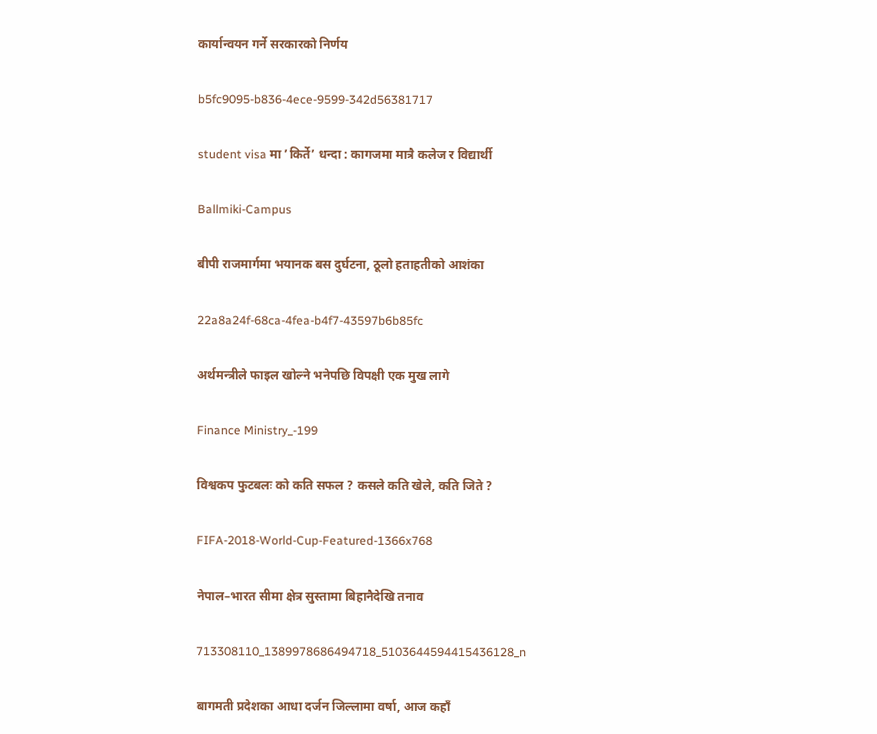कार्यान्वयन गर्ने सरकारको निर्णय

b5fc9095-b836-4ece-9599-342d56381717

student visa मा ’किर्ते’ धन्दा : कागजमा मात्रै कलेज र विद्यार्थी

Ballmiki-Campus

बीपी राजमार्गमा भयानक बस दुर्घटना, ठूलो हताहतीको आशंका

22a8a24f-68ca-4fea-b4f7-43597b6b85fc

अर्थमन्त्रीले फाइल खोल्ने भनेपछि विपक्षी एक मुख लागे

Finance Ministry_-199

विश्वकप फुटबलः को कति सफल ? कसले कति खेले, कति जिते ?

FIFA-2018-World-Cup-Featured-1366x768

नेपाल–भारत सीमा क्षेत्र सुस्तामा बिहानैदेखि तनाव

713308110_1389978686494718_5103644594415436128_n

बागमती प्रदेशका आधा दर्जन जिल्लामा वर्षा, आज कहाँ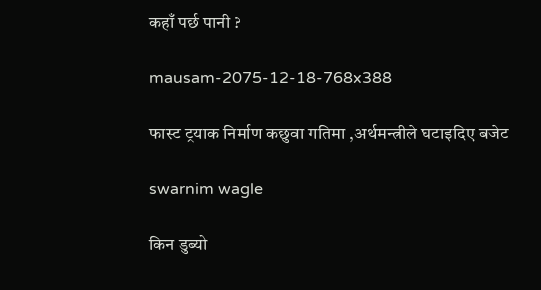कहाँ पर्छ पानी ?

mausam-2075-12-18-768x388

फास्ट ट्रयाक निर्माण कछुवा गतिमा ,अर्थमन्त्रीले घटाइदिए बजेट

swarnim wagle

किन डुब्यो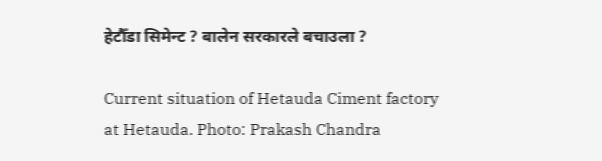हेटौँडा सिमेन्ट ? बालेन सरकारले बचाउला ?

Current situation of Hetauda Ciment factory at Hetauda. Photo: Prakash Chandra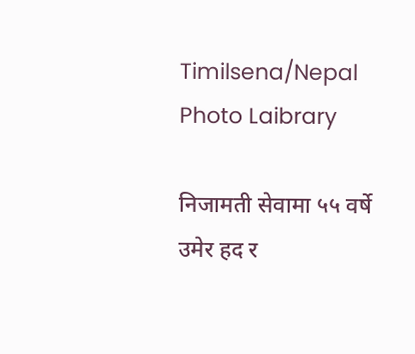Timilsena/Nepal Photo Laibrary

निजामती सेवामा ५५ वर्षे उमेर हद र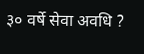३० वर्षे सेवा अवधि ?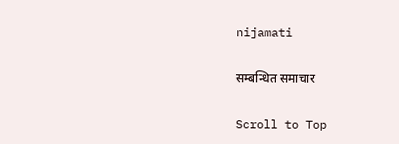nijamati

सम्बन्धित समाचार

Scroll to Top